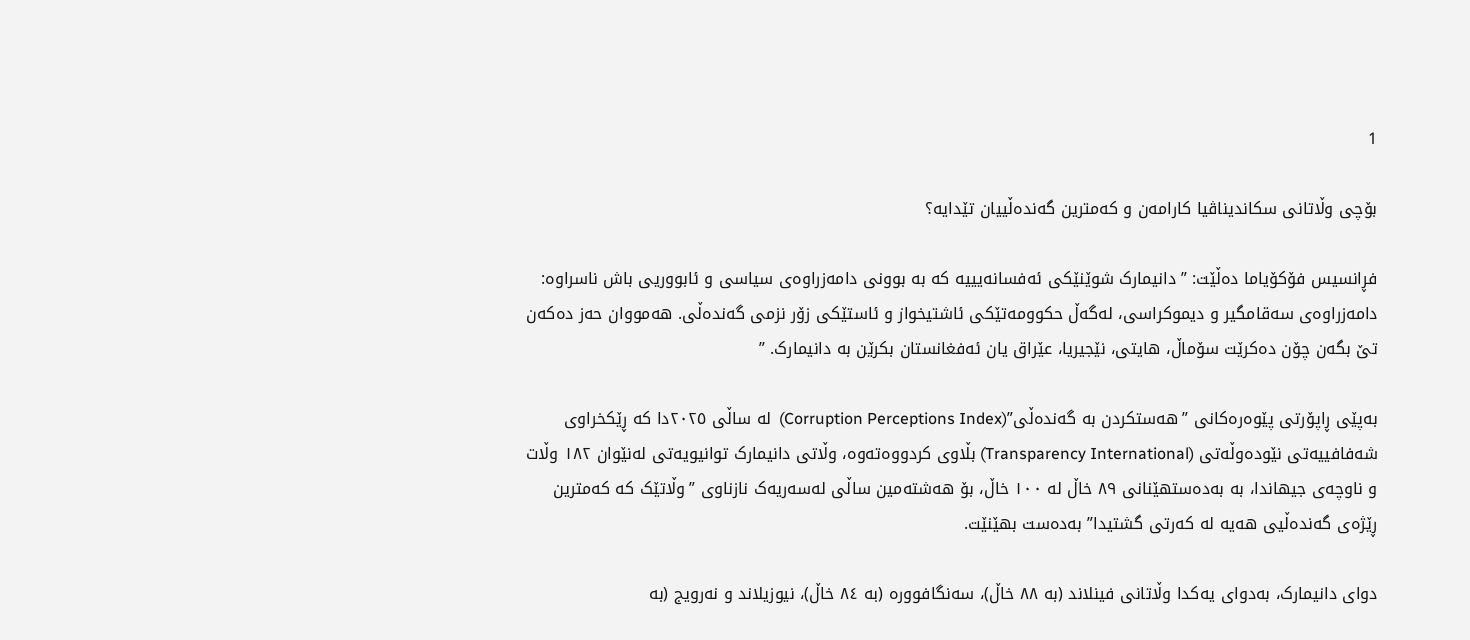1

بۆچی وڵاتانی سکاندیناڤیا کارامەن و کەمترین گەندەڵییان تێدایە؟

فڕانسیس فۆکۆیاما دەڵێت: ”دانیمارک شوێنێکی ئەفسانەیییە کە بە بوونی دامەزراوەی سیاسی و ئابووریی باش ناسراوە: دامەزراوەی سەقامگیر و دیموکراسی، لەگەڵ حکوومەتێکی ئاشتیخواز و ئاستێکی زۆر نزمی گەندەڵی. هەمووان حەز دەکەن تێ بگەن چۆن دەکرێت سۆماڵ، هایتی، نێجیریا، عێراق یان ئەفغانستان بکرێن بە دانیمارک. ”

بەپێی ڕاپۆرتی پێوەرەکانی ”هەستکردن بە گەندەڵی”(Corruption Perceptions Index)  لە ساڵی ٢٠٢٥دا کە ڕێکخراوی شەفافییەتی نێودەوڵەتی (Transparency International) بڵاوی کردووەتەوە، وڵاتی دانیمارک توانیویەتی لەنێوان ١٨٢ وڵات و ناوچەی جیهاندا، بە بەدەستهێنانی ٨٩ خاڵ لە ١٠٠ خاڵ، بۆ هەشتەمین ساڵی لەسەریەک نازناوی ”وڵاتێک کە کەمترین ڕێژەی گەندەڵیی هەیە لە کەرتی گشتیدا” بەدەست بهێنێت.

دوای دانیمارک، بەدوای یەکدا وڵاتانی فینلاند (بە ٨٨ خاڵ)، سەنگافوورە (بە ٨٤ خاڵ)، نیوزیلاند و نەرویج (بە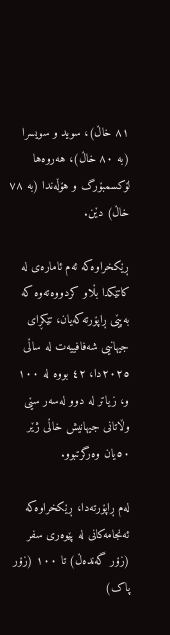٨١ خاڵ)، سوید و سویسرا (بە ٨٠ خاڵ)، هەروەها لۆکسمبۆرگ و هۆڵەندا (بە ٧٨ خاڵ) دێن.

ڕێکخراوەکە ئەم ئامارەی لە کاتێکدا بڵاو کردووەتەوە کە بەپێی ڕاپۆرتەکەیان، تێکڕای جیهانیی شەفافییەت لە ساڵی ٢٠٢٥دا، ٤٢ بووە لە ١٠٠ و، زیاتر لە دوو لەسەر سێی وڵاتانی جیهانیش خاڵی ژێر ٥٠یان وەرگرتبوو.

لەم ڕاپۆرتەدا، ڕێکخراوەکە ئەنجامەکانی لە پێوەری سفر (زۆر گەندەڵ) تا ١٠٠ (زۆر پاک)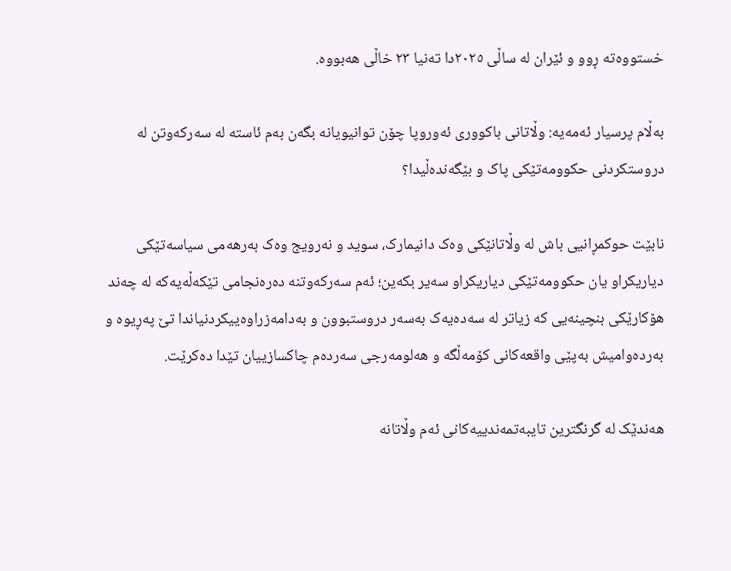خستووەتە ڕوو و ئێران لە ساڵی ٢٠٢٥دا تەنیا ٢٣ خاڵی هەبووە.

بەڵام پرسیار ئەمەیە: وڵاتانی باکووری ئەوروپا چۆن توانیویانە بگەن بەم ئاستە لە سەرکەوتن لە دروستکردنی حکوومەتێکی پاک و بێگەندەڵیدا؟

نابێت حوکمڕانیی باش لە وڵاتانێکی وەک دانیمارک، سوید و نەرویج وەک بەرهەمی سیاسەتێکی دیاریکراو یان حکوومەتێکی دیاریکراو سەیر بکەین؛ ئەم سەرکەوتنە دەرەنجامی تێکەڵەیەکە لە چەند هۆکارێکی بنچینەیی کە زیاتر لە سەدەیەک بەسەر دروستبوون و بەدامەزراوەییکردنیاندا تێ پەڕیوە و بەردەوامیش بەپێی واقعەکانی کۆمەڵگه‌ و هەلومەرجی سەردەم چاکسازییان تێدا دەکرێت.

هەندێک لە گرنگترین تایبەتمەندییەکانی ئەم وڵاتانە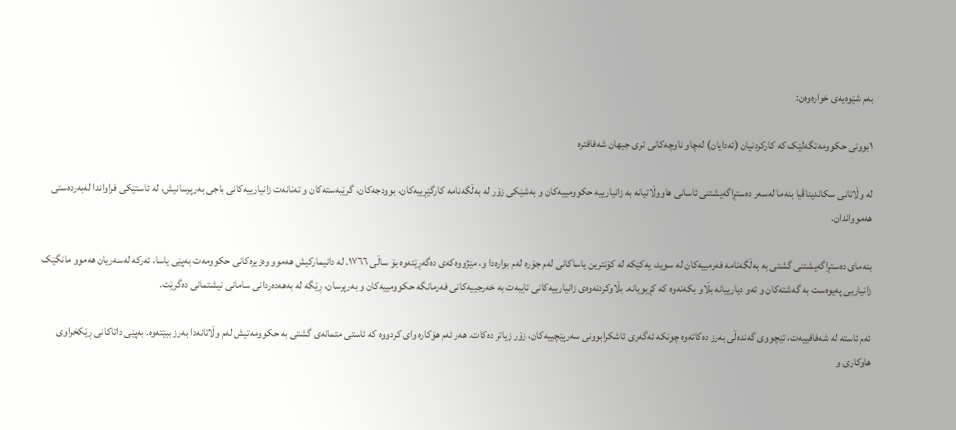بەم شێوەیەی خوارەوەن:

١بوونی حکوومەتگەلێک کە کارکردنیان (ئه‌دایان) لەچاو ناوچەکانی تری جیهان شەفافترە

لە وڵاتانی سکاندیناڤیا بنەما لەسەر دەستڕاگەیشتنی ئاسانی هاووڵاتیانە بە زانیارییە حکوومییەکان و بەشێکی زۆر لە بەڵگەنامە کارگێڕییەکان، بوودجەکان، گرێبەستەکان و تەنانەت زانیارییەكانی باجی بەرپرسانیش، لە ئاستێکی فراواندا لەبەردەستی هەموواندان.

بنەمای دەستڕاگەیشتنی گشتی بە بەڵگەنامە فەرمییەکان لە سوید، یەکێکە لە کۆنترین یاساکانی لەم جۆرە لەم بوارەدا و، مێژووەکەی دەگەڕێتەوە بۆ ساڵی ١٧٦٦. لە دانیمارکیش هەموو وەزیرەکانی حکوومەت بەپێی یاسا، ئەرکە لەسەریان هەموو مانگێک زانیاریی پەیوەست بە گەشتەکان و ئەو دیارییانە بڵاو بکەنەوە کە کڕیویانە. بڵاوکردنەوەی زانیارییەکانی تایبەت بە خەرجییەکانی فەرمانگە حکوومییەکان و بەرپرسان، ڕێگە لە بەهەدەردانی سامانی نیشتمانی دەگرێت.

ئەم ئاستە لە شەفافییەت، تێچووی گەندەڵی بەرز دەکاتەوە چونکە ئەگەری ئاشکرابوونی سەرپێچییەکان، زۆر زیاتر دەکات. هەر ئەم هۆکارە وای کردووە کە ئاستی متمانەی گشتی بە حکوومەتیش لەم وڵاتانەدا بەرز ببێتەوە. بەپێی داتاکانی ڕێکخراوی هاوکاری و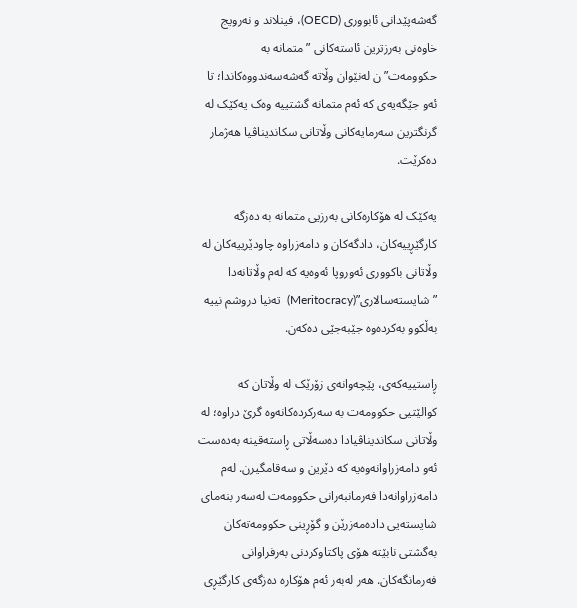گەشەپێدانی ئابووری (OECD)، فینلاند و نەرویج خاوەنی بەرزترین ئاستەکانی ”متمانە بە حکوومەت”ن لەنێوان وڵاتە گەشەسەندووەکاندا؛ تا ئەو جێگەیەی کە ئەم متمانە گشتییە وەک یەکێک لە گرنگترین سەرمایەکانی وڵاتانی سکاندیناڤیا هەژمار دەکرێت.

یەکێک لە هۆکارەکانی بەرزیی متمانە بە دەزگه‌ کارگێڕییەکان، دادگه‌کان و دامەزراوە چاودێرییەکان لە وڵاتانی باکووری ئەوروپا ئەوەیە کە لەم وڵاتانەدا ”شایستەسالاری”(Meritocracy)  تەنیا دروشم نییە بەڵکوو بەکردەوە جێبەجێی دەکەن.

ڕاستییه‌كه‌ی، پێچەوانەی زۆرێک لە وڵاتان کە کوالێتیی حکوومەت بە سەرکردەکانەوە گرێ دراوە؛ لە وڵاتانی سکاندیناڤیادا دەسەڵاتی ڕاستەقینە به‌دەست ئەو دامەزراوانەوه‌یە کە دێرین و سەقامگیرن. لەم دامەزراوانەدا فەرمانبەرانی حکوومەت لەسەر بنەمای شایستەیی دادەمەزرێن و گۆڕینی حکوومەتەکان بەگشتی نابێتە هۆی پاکتاوکردنی بەرفراوانی فەرمانگەکان. هەر لەبەر ئەم هۆکارە دەزگه‌ی کارگێڕی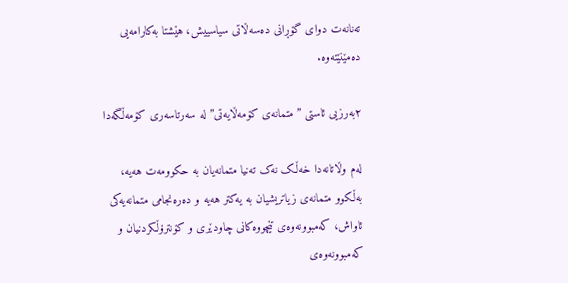تەنانەت دوای گۆڕانی دەسەڵاتی سیاسییش، هێشتا بەکارامەیی دەمێنێتەوە.

٢بەرزیی ئاستی ”متمانەی کۆمەڵایەتی” لە سەرتاسەری کۆمەڵگه‌دا

لەم وڵاتانەدا خەڵک نەک تەنیا متمانەیان بە حکوومەت هەیە، بەڵکوو متمانەی زیاتریشیان بە یەکتر هەیە و دەرەنجامی متمانەیەکی ئاواش، کەمبوونەوەی تێچووەکانی چاودێری و کۆنترۆڵکردنیان و کەمبوونەوەی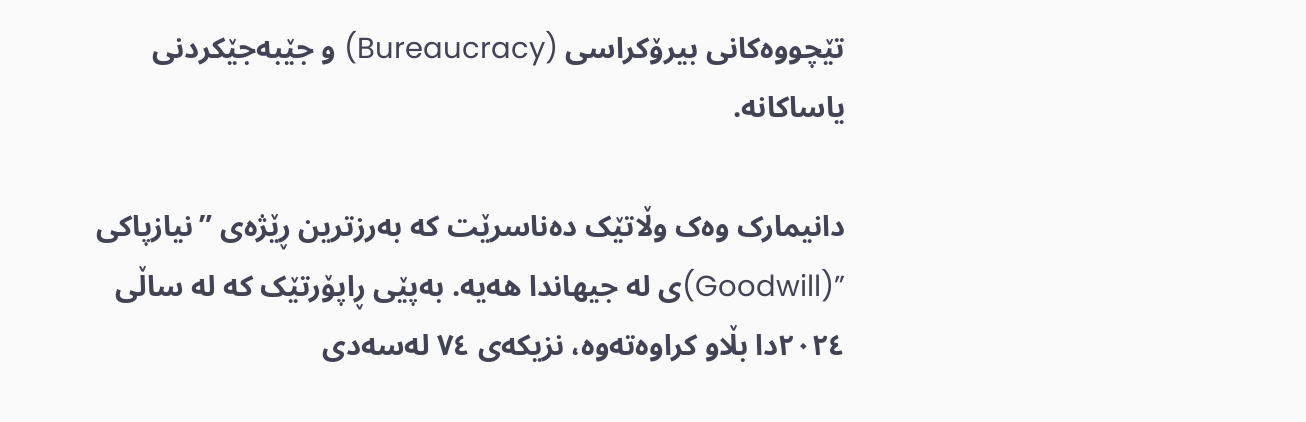تێچووەکانی بیرۆکراسی (Bureaucracy) و جێبەجێکردنی یاساکانە.

دانیمارک وەک وڵاتێک دەناسرێت کە بەرزترین ڕێژەی ”نیازپاكی ”(Goodwill)ی لە جیهاندا هەیە. بەپێی ڕاپۆرتێک کە لە ساڵی ٢٠٢٤دا بڵاو کراوەتەوە، نزیکەی ٧٤ لەسەدی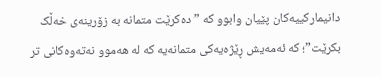دانیمارکییەکان پێیان وابوو کە ”دەکرێت متمانە بە زۆرینەی خەڵک بکرێت”؛ کە ئەمەیش ڕێژەیەکی متمانەیە کە لە هەموو نەتەوەکانی تر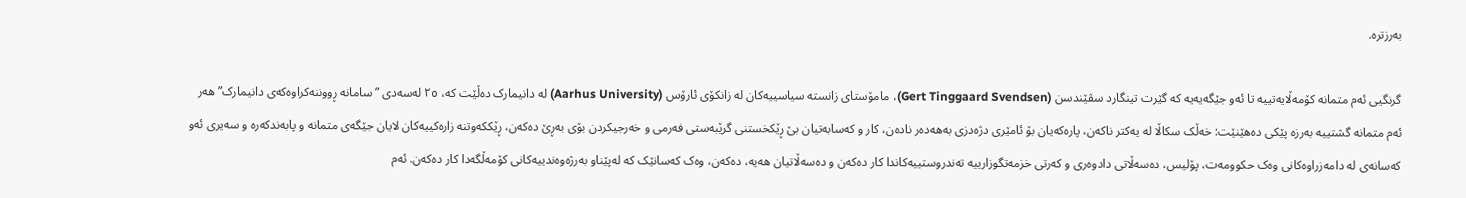بەرزترە.

گرنگیی ئەم متمانە کۆمەڵایەتییە تا ئەو جێگەیەیە کە گێرت تینگارد سڤێندسن (Gert Tinggaard Svendsen)، مامۆستای زانستە سیاسییەکان لە زانکۆی ئارۆس (Aarhus University) لە دانیمارک دەڵێت کە، ٢٥ لەسەدی ”سامانە ڕووننەکراوەکەی دانیمارک” هەر ئەم متمانە گشتییە بەرزە پێکی دەهێنێت: خەڵک سکاڵا لە یەکتر ناکەن، پارەکەیان بۆ ئامێری دژەدزی بەهەدەر نادەن، کار و کەسابەتیان بێ ڕێکخستنی گرێبەستی فەرمی و خەرجیکردن بۆی بەڕێ دەکەن، ڕێککەوتنە زارەکییەکان لایان جێگەی متمانە و پابەندکەرە و سەیری ئەو کەسانەی لە دامەزراوەکانی وەک حکوومەت، پۆلیس، دەسەڵاتی دادوەری و کەرتی خزمەتگوزارییە تەندروستییەکاندا کار دەکەن و دەسەڵاتیان هەیە، دەکەن، وەک کەسانێک کە لەپێناو بەرژەوەندییەکانی کۆمەڵگه‌دا کار دەکەن. ئەم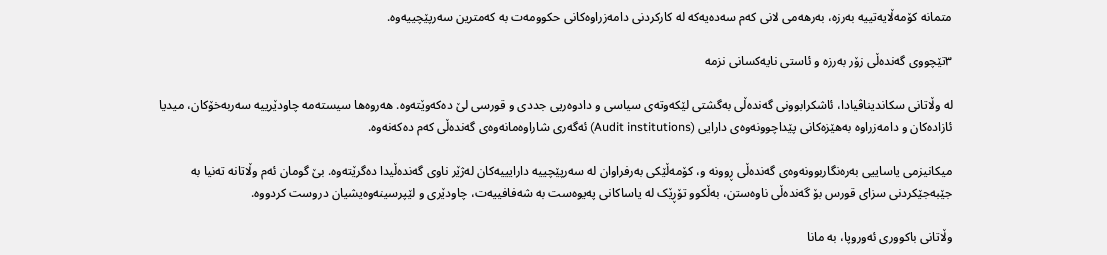متمانە کۆمەڵایەتییە بەرزە، بەرهەمی لانی کەم سەدەیەکە لە کارکردنی دامەزراوەکانی حکوومەت بە کەمترین سەرپێچییەوە.

٣تێچووی گەندەڵی زۆر بەرزە و ئاستی نایەکسانی نزمە

لە وڵاتانی سکاندیناڤیادا، ئاشکرابوونی گەندەڵی بەگشتی لێکەوتەی سیاسی و دادوەریی جددی و قورسی لێ دەکەوێتەوە. هەروەها سیستەمە چاودێرییە سەربەخۆکان، میدیا ئازادەکان و دامەزراوە بەهێزەکانی پێداچوونەوەی دارایی (Audit institutions) ئەگەری شاراوەمانەوەی گەندەڵی کەم دەکەنەوە.

میکانیزمی یاساییی بەرەنگاربوونەوەی گەندەڵی ڕوونە و، کۆمەڵێکی بەرفراوان لە سەرپێچییە دارایییەکان لەژێر ناوی گەندەڵیدا دەگرێتەوە. بێ گومان ئەم وڵاتانە تەنیا بە جێبەجێکردنی سزای قورس بۆ گەندەڵی ناوەستن، بەڵکوو تۆڕێک لە یاساکانی پەیوەست بە شەفافییەت، چاودێری و لێپرسینەوەیشیان دروست کردووە.

وڵاتانی باکووری ئەوروپا، بە مانا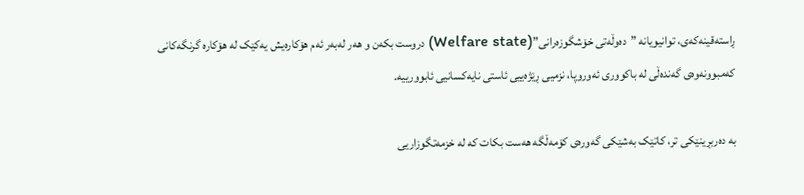ڕاستەقینەکەی، توانیویانە ”دەوڵەتی خۆشگوزەرانی”(Welfare state) دروست بکەن و هەر لەبەر ئەم هۆکارەیش یەکێک لە هۆکارە گرنگەکانی کەمبوونەوەی گەندەڵی لە باکووری ئەوروپا، نزمیی ڕێژەییی ئاستی نایەکسانیی ئابوورییە.

بە دەربڕینێکی تر، کاتێک بەشێکی گەورەی کۆمەڵگه‌ هەست بکات کە لە خزمەتگوزاریی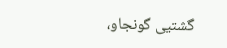گشتیی گونجاو،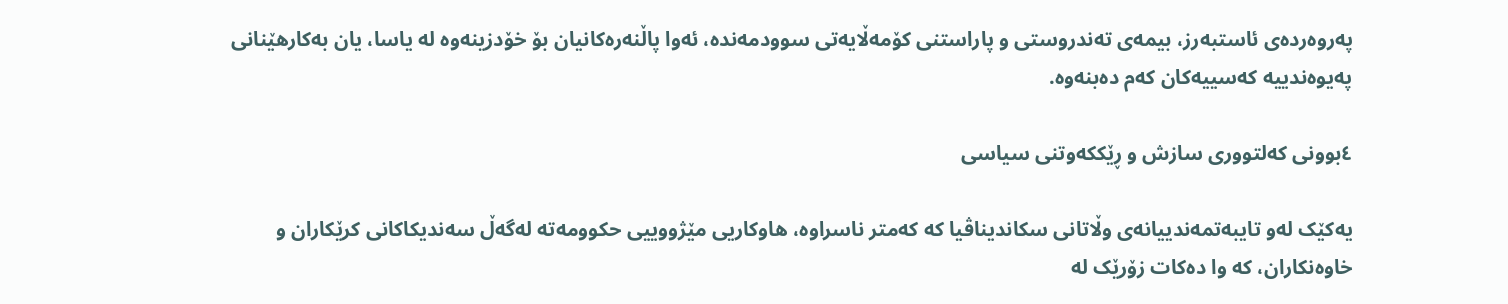پەروەردەی ئاستبەرز، بیمەی تەندروستی و پاراستنی کۆمەڵایەتی سوودمەندە، ئەوا پاڵنەرەکانیان بۆ خۆدزینەوە لە یاسا، یان بەکارهێنانی پەیوەندییە کەسییەکان کەم دەبنەوە.

٤بوونی که‌لتووری سازش و ڕێککەوتنی سیاسی

یەکێک لەو تایبەتمەندییانەی وڵاتانی سکاندیناڤیا کە کەمتر ناسراوە، هاوکاریی مێژووییی حکوومەتە لەگەڵ سەندیکاکانی کرێکاران و خاوەنکاران، کە وا دەکات زۆرێک لە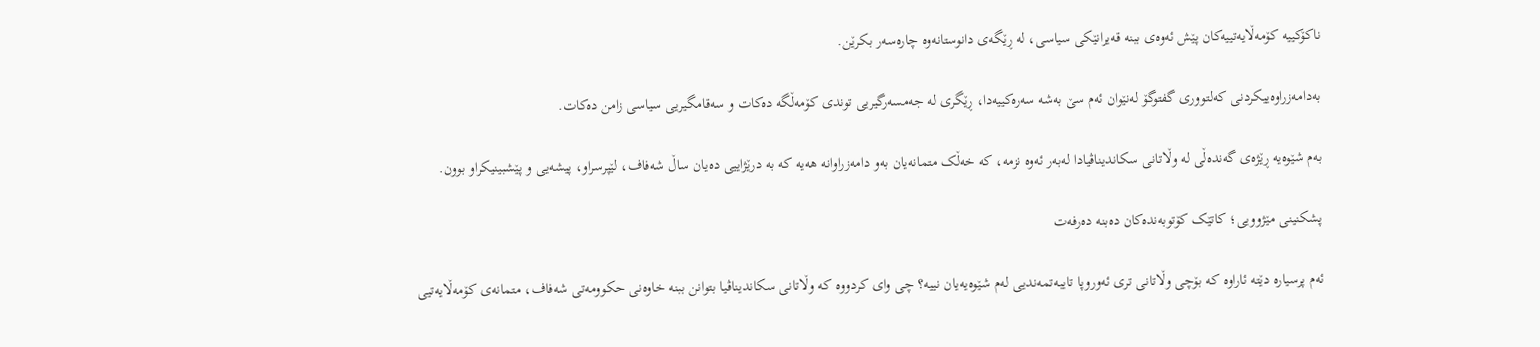ناکۆکییە کۆمەڵایەتییەکان پێش ئەوەی ببنە قەیرانێکی سیاسی، لە ڕێگەی دانوستانەوە چارەسەر بکرێن.

بەدامەزراوەییکردنی که‌لتووری گفتوگۆ لەنێوان ئەم سێ بەشە سەرەکییەدا، ڕێگری لە جەمسەرگیریی توندی کۆمەڵگه‌ دەکات و سەقامگیریی سیاسی زامن دەکات.

بەم شێوەیە ڕێژەی گەندەڵی لە وڵاتانی سکاندیناڤیادا لەبەر ئەوە نزمە، کە خەڵک متمانەیان بەو دامەزراوانە هەیە کە بە درێژاییی دەیان ساڵ شەفاف، لێپرسراو، پیشەیی و پێشبینیکراو بوون.

پشكنینی مێژوویی؛ کاتێک کۆتوبەندەکان دەبنە دەرفەت

ئەم پرسیارە دێتە ئاراوە کە بۆچی وڵاتانی تری ئەوروپا تایبەتمەندیی لەم شێوەیەیان نییە؟ چی وای کردووە کە وڵاتانی سکاندیناڤیا بتوانن ببنە خاوەنی حکوومەتی شەفاف، متمانەی کۆمەڵایەتیی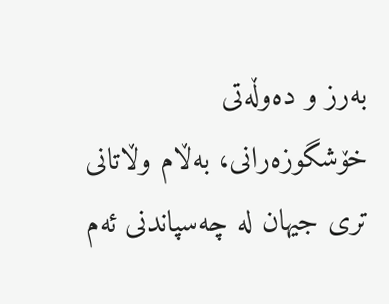بەرز و دەوڵەتی خۆشگوزەرانی، بەڵام وڵاتانی تری جیهان لە چەسپاندنی ئەم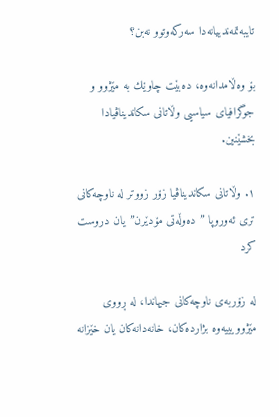تایبەتمەندییانەدا سەرکەوتوو نەبن؟

بۆ وەڵامدانەوە، دەبێت چاوێك به‌ مێژوو و جوگرافیای سیاسیی وڵاتانی سکاندیناڤیادا بخشێنین.

١. وڵاتانی سکاندیناڤیا زۆر زووتر لە ناوچەکانی تری ئەوروپا ”دەوڵەتی مۆدێرن”یان دروست کرد

لە زۆربەی ناوچەکانی جیهاندا، لە ڕووی مێژوویییەوە بژاردەکان، خانەدانەکان یان خێزانە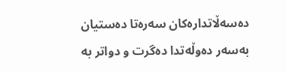دەسەڵاتدارەکان سەرەتا دەستیان بەسەر دەوڵەتدا دەگرت و دواتر بە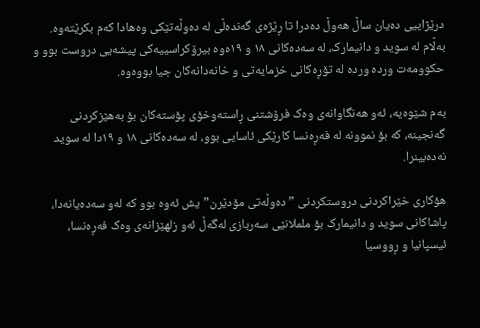درێژاییی دەیان ساڵ هەوڵ دەدرا تا ڕێژەی گەندەڵی لە دەوڵەتێکی وەهادا کەم بکرێتەوە. بەڵام لە سوید و دانیمارک، لە سەدەکانی ١٨ و ١٩ەوە بیرۆکراسییەکی پیشەیی دروست بوو و حکوومەت وردە وردە لە تۆڕەکانی خزمایەتی و خانەدانەکان جیا بووەوە.

بەم شێوەیە، ئەو هەنگاوانەی وەک فرۆشتنی ڕاستەوخۆی پۆستەکان بۆ بەهێزکردنی گەنجینە، کە بۆ نموونە لە فەڕەنسا کارێکی ئاسایی بوو، لە سەدەکانی ١٨ و ١٩دا لە سوید نەدەبینرا.

هۆکاری خێراکردنی دروستکردنی ”دەوڵەتی مۆدێرن”یش ئەوە بوو کە لەو سەدەیانەدا، پاشاکانی سوید و دانیمارک بۆ ململانێی سەربازی لەگەڵ ئەو زلهێزانەی وەک فەڕەنسا، ئیسپانیا و ڕووسیا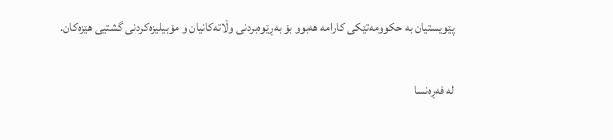پێویستیان بە حکوومەتێکی کارامە هەبوو بۆ بەڕێوەبردنی وڵاتەکانیان و مۆبیلیزه‌كردنی گشتیی هێزەکان.

لە فەڕەنسا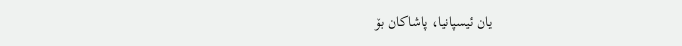یان ئیسپانیا، پاشاکان بۆ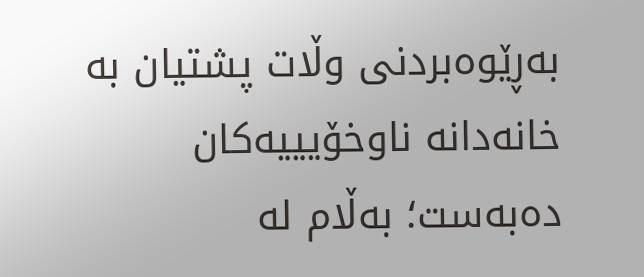بەڕێوەبردنی وڵات پشتیان بە خانەدانە ناوخۆیییەکان دەبەست؛ بەڵام لە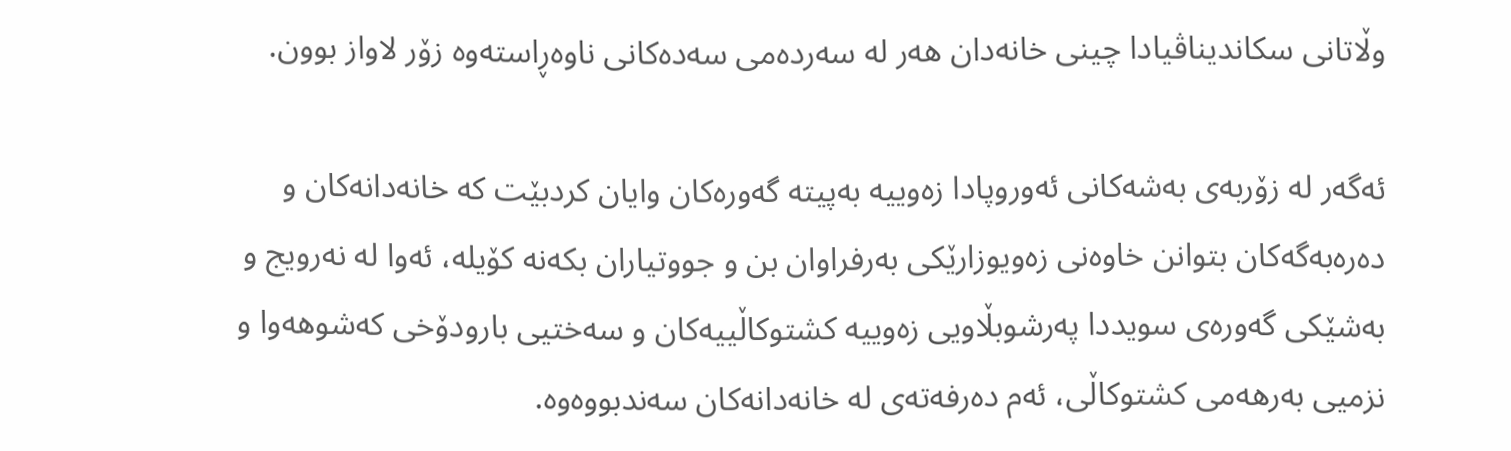وڵاتانی سکاندیناڤیادا چینی خانەدان هەر لە سەردەمی سەدەکانی ناوەڕاستەوە زۆر لاواز بوون.

ئەگەر لە زۆربەی بەشەکانی ئەوروپادا زەوییە بەپیتە گەورەکان وایان کردبێت کە خانەدانەکان و دەرەبەگەکان بتوانن خاوەنی زەویوزارێکی بەرفراوان بن و جووتیاران بکەنە کۆیلە، ئەوا لە نەرویج و بەشێکی گەورەی سویددا پەرشوبڵاویی زەوییە کشتوکاڵییەکان و سەختیی بارودۆخی کەشوهەوا و نزمیی بەرهەمی کشتوکاڵی، ئەم دەرفەتەی لە خانەدانەکان سەندبووەوە.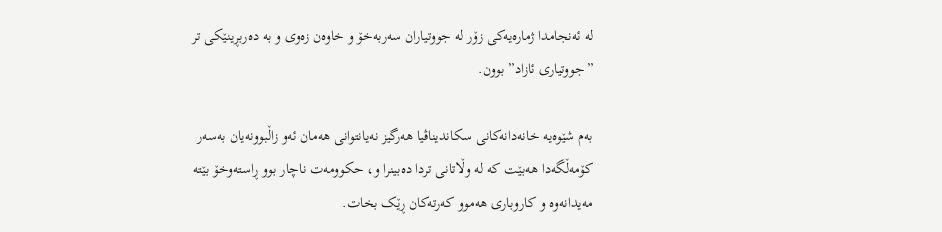لە ئه‌نجامدا ژمارەیەکی زۆر لە جووتیاران سەربەخۆ و خاوەن زەوی و بە دەربڕینێکی تر ”جووتیاری ئازاد” بوون.

بەم شێوەیە خانەدانەکانی سکاندیناڤیا هەرگیز نەیانتوانی هەمان ئەو زاڵبوونەیان بەسەر کۆمەڵگه‌دا هەبێت کە لە وڵاتانی تردا دەبینرا و، حکوومەت ناچار بوو ڕاستەوخۆ بێتە مەیدانەوە و کاروباری هەموو کەرتەکان ڕێک بخات.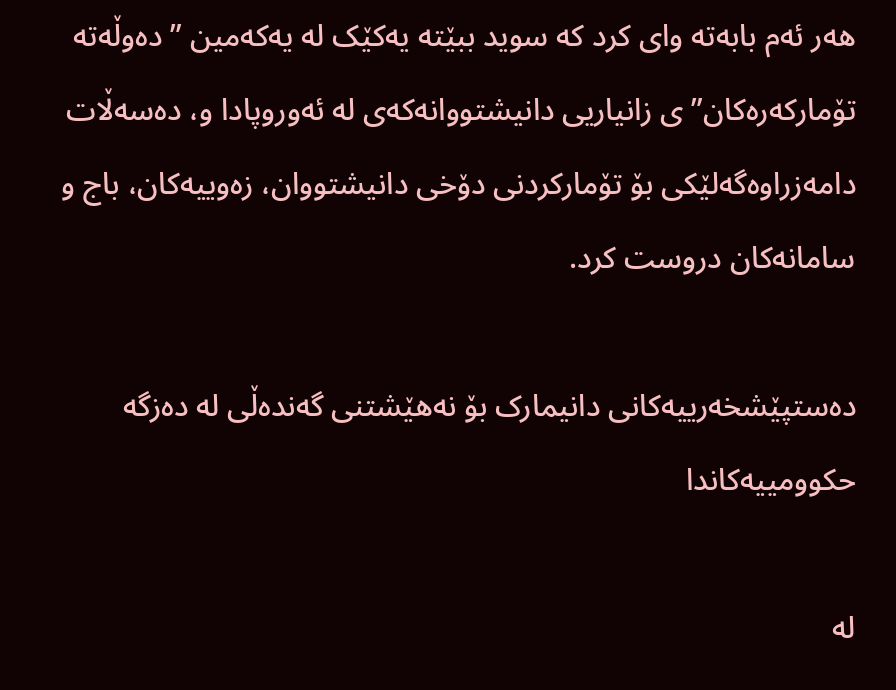هەر ئەم بابەتە وای کرد کە سوید ببێتە یەکێک لە یەکەمین ”دەوڵەتە تۆمارکەرەکان”ی زانیاریی دانیشتووانەکەی لە ئەوروپادا و، دەسەڵات دامەزراوەگەلێکی بۆ تۆمارکردنی دۆخی دانیشتووان، زەوییەکان، باج و سامانەکان دروست کرد.

دەستپێشخەرییەکانی دانیمارک بۆ نەهێشتنی گەندەڵی لە دەزگه‌ حکوومییەکاندا

لە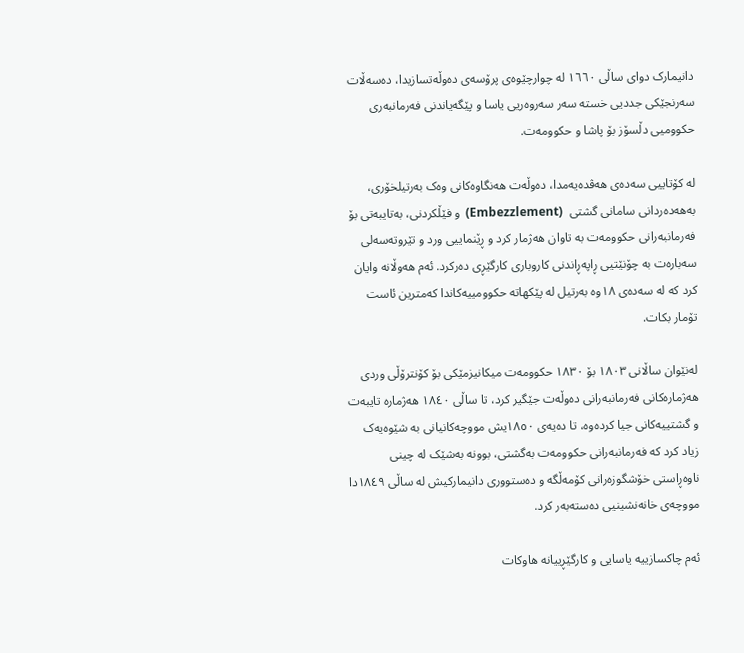دانیمارک دوای ساڵی ١٦٦٠ لە چوارچێوەی پرۆسەی دەوڵەتسازیدا، دەسەڵات سه‌رنجێكی جددیی خستە سەر سەروەریی یاسا و پێگەیاندنی فەرمانبەری حکوومیی دڵسۆز بۆ پاشا و حکوومەت.

لە کۆتاییی سەدەی هەڤدەیەمدا، دەوڵەت هەنگاوەکانی وەک بەرتیلخۆری، بەهەدەردانی سامانی گشتی  (Embezzlement)  و فێڵکردنی، بەتایبەتی بۆ فەرمانبەرانی حکوومەت بە تاوان هەژمار کرد و ڕێنماییی ورد و تێروتەسەلی سەبارەت بە چۆنێتیی ڕاپەڕاندنی کاروباری کارگێڕی دەرکرد. ئەم هەوڵانە وایان کرد کە لە سەدەی ١٨وە بەرتیل لە پێکهاتە حکوومییەکاندا کەمترین ئاست تۆمار بکات.

لەنێوان ساڵانی ١٨٠٣ بۆ ١٨٣٠ حکوومەت میکانیزمێکی بۆ کۆنترۆڵی وردی هەژمارەکانی فەرمانبەرانی دەوڵەت جێگیر کرد، تا ساڵی ١٨٤٠ هەژمارە تایبەت و گشتییەکانی جیا كرده‌وه‌، تا دەیەی ١٨٥٠یش مووچەکانیانی بە شێوەیەک زیاد کرد کە فەرمانبەرانی حکوومەت بەگشتی، بوونە بەشێک لە چینی ناوەڕاستی خۆشگوزەرانی کۆمەڵگه‌ و دەستووری دانیمارکیش لە ساڵی ١٨٤٩دا مووچەی خانەنشینیی دەستەبەر کرد.

ئەم چاکسازییە یاسایی و کارگێڕییانە هاوکات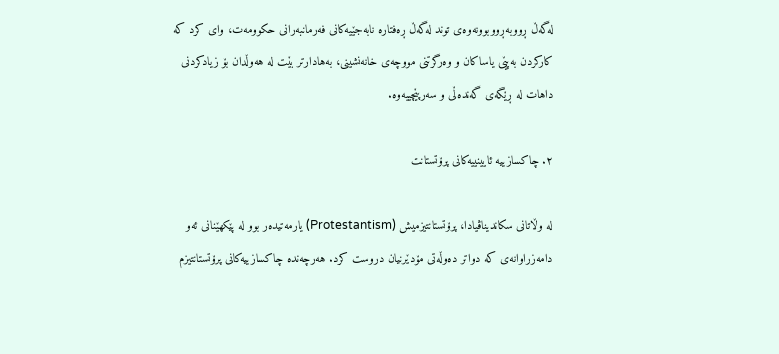لەگەڵ ڕووبەڕووبوونەوەی توند لەگەڵ ڕەفتارە نابەجێیەکانی فەرمانبەرانی حکوومەت، وای کرد کە کارکردن بەپێی یاساکان و وەرگرتنی مووچەی خانەنشینی، بەهادارتر بێت لە هەوڵدان بۆ زیادکردنی داهات لە ڕێگەی گەندەڵی و سەرپێچییەوە.

٢. چاکسازییە ئایینییەکانی پرۆتستانت

لە وڵاتانی سکاندیناڤیادا، پرۆتستانتیزمیش (Protestantism) یارمەتیدەر بوو لە پێکهێنانی ئەو دامەزراوانەی کە دواتر دەوڵەتی مۆدێرنیان دروست کرد. هەرچەندە چاکسازییەکانی پرۆتستانتیزم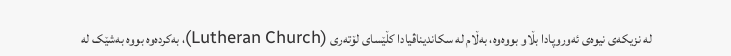لە نزیکەی نیوەی ئەوروپادا بڵاو بووەوە، بەڵام لە سکاندیناڤیادا کڵێسای لۆتەری (Lutheran Church)، بەکردەوە بووە بەشێک لە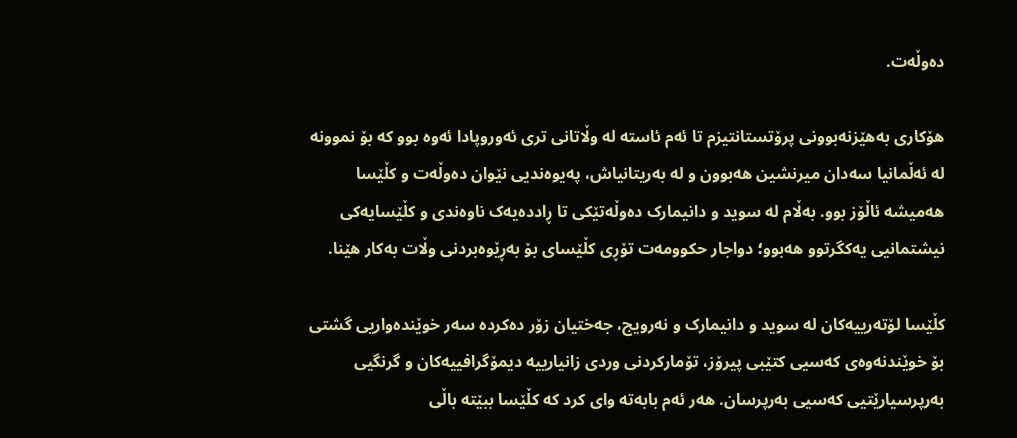دەوڵەت.

هۆکاری بەهێزنەبوونی پرۆتستانتیزم تا ئەم ئاستە لە وڵاتانی تری ئەوروپادا ئەوە بوو کە بۆ نموونە لە ئەڵمانیا سەدان میرنشین هەبوون و لە بەریتانیاش، پەیوەندیی نێوان دەوڵەت و کڵێسا هەمیشە ئاڵۆز بوو. بەڵام لە سوید و دانیمارک دەوڵەتێکی تا ڕاددەیەک ناوەندی و کڵێسایەکی نیشتمانیی یەکگرتوو هەبوو؛ دواجار حکوومەت تۆڕی کڵێسای بۆ بەڕێوەبردنی وڵات بەکار هێنا.

کڵێسا لۆتەرییەکان لە سوید و دانیمارک و نەرویج، جەختیان زۆر دەکردە سەر خوێندەواریی گشتی بۆ خوێندنەوەی کەسیی كتێبی پیرۆز، تۆمارکردنی وردی زانیارییە دیمۆگرافییەکان و گرنگیی بەرپرسیارێتیی کەسیی بەرپرسان. هەر ئەم بابەتە وای کرد کە کڵێسا ببێتە باڵی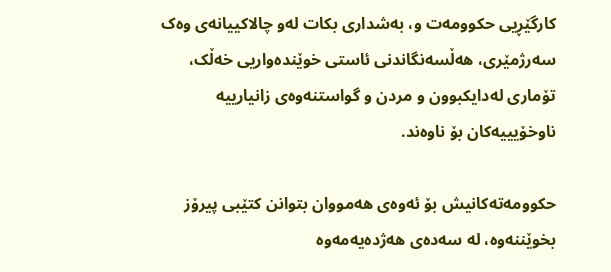کارگێڕیی حکوومەت و، بەشداری بکات لەو چالاکییانەی وەک سەرژمێری، هەڵسەنگاندنی ئاستی خوێندەواریی خەڵک، تۆماری لەدایکبوون و مردن و گواستنەوەی زانیارییە ناوخۆیییەکان بۆ ناوەند.

حکوومەتەکانیش بۆ ئەوەی هەمووان بتوانن كتێبی پیرۆز بخوێننەوە، لە سەدەی هەژدەیەمەوە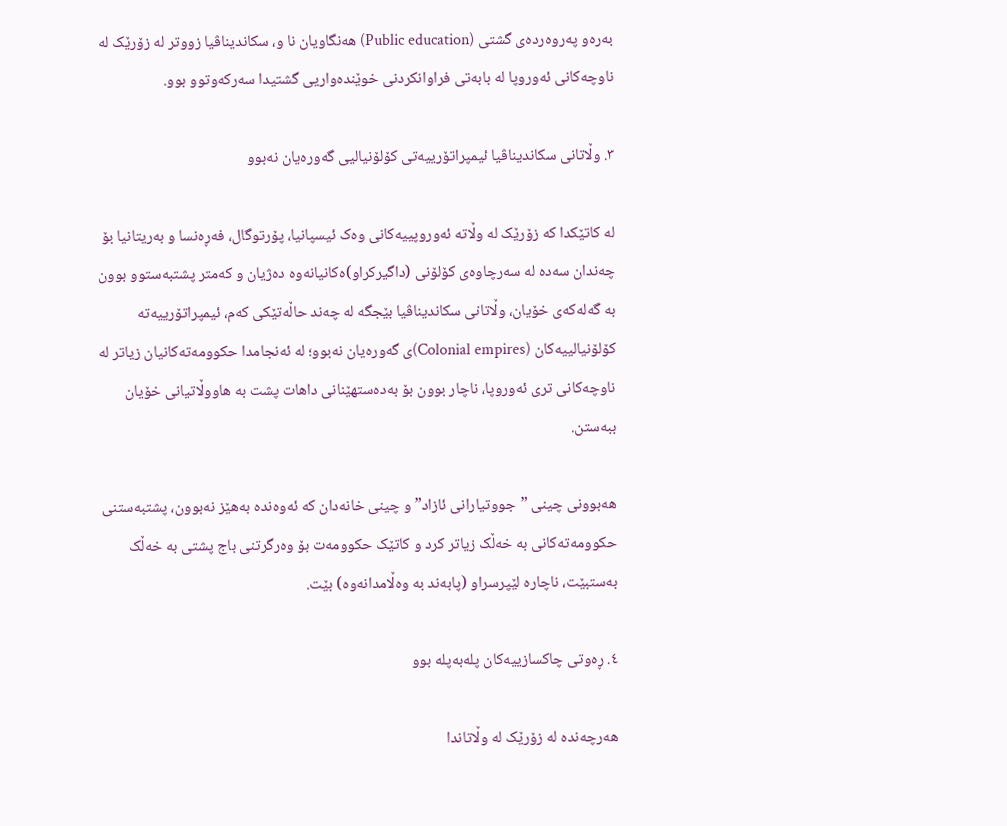بەرەو پەروەردەی گشتی (Public education) هەنگاویان نا و، سکاندیناڤیا زووتر لە زۆرێک لە ناوچەکانی ئەوروپا لە بابەتی فراوانکردنی خوێندەواریی گشتیدا سەرکەوتوو بوو.

٣. وڵاتانی سکاندیناڤیا ئیمپراتۆرییەتی کۆلۆنیالیی گەورەیان نەبوو

لە کاتێکدا کە زۆرێک لە وڵاتە ئەوروپییەکانی وەک ئیسپانیا، پۆرتوگال، فەڕەنسا و بەریتانیا بۆ چەندان سەدە لە سەرچاوەی كۆلۆنی (داگیرکراو)ەکانیانەوە دەژیان و کەمتر پشتبەستوو بوون بە گەلەکەی خۆیان، وڵاتانی سکاندیناڤیا بێجگە لە چەند حاڵەتێکی کەم، ئیمپراتۆرییەتە کۆلۆنیالییەکان (Colonial empires)ی گەورەیان نەبوو؛ لە ئه‌نجامدا حکوومەتەکانیان زیاتر لە ناوچەکانی تری ئەوروپا، ناچار بوون بۆ بەدەستهێنانی داهات پشت بە هاووڵاتیانی خۆیان ببەستن.

هەبوونی چینی ”جووتیارانی ئازاد” و چینی خانەدان کە ئەوەندە بەهێز نەبوون، پشتبەستنی حکوومەتەکانی بە خەڵک زیاتر کرد و کاتێک حکوومەت بۆ وەرگرتنی باج پشتی بە خەڵک بەستبێت، ناچارە لێپرسراو (پابەند بە وەڵامدانەوە) بێت.

٤. ڕەوتی چاکسازییەکان پلەبەپلە بوو

هەرچەندە لە زۆرێک لە وڵاتاندا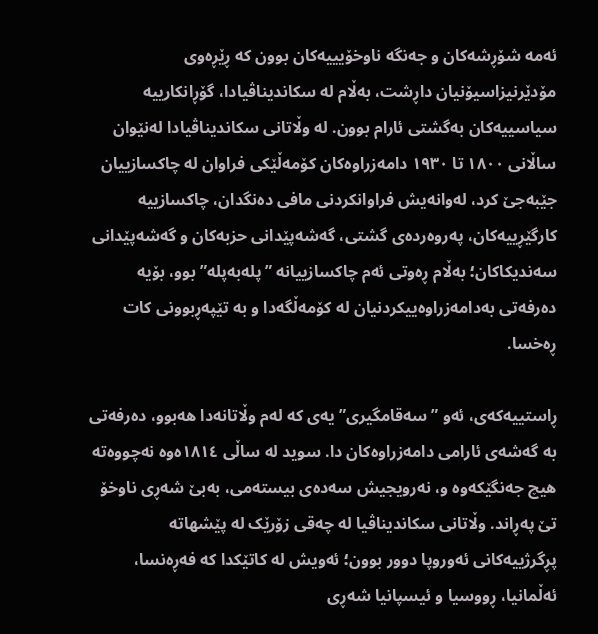ئەمە شۆڕشەکان و جه‌نگە ناوخۆیییەکان بوون کە ڕێڕەوی مۆدێرنیزاسیۆنیان داڕشت، بەڵام لە سکاندیناڤیادا، گۆڕانکارییە سیاسییەکان بەگشتی ئارام بوون. لە وڵاتانی سکاندیناڤیادا لەنێوان ساڵانی ١٨٠٠ تا ١٩٣٠ دامەزراوەکان کۆمەڵێکی فراوان لە چاکسازییان جێبەجێ کرد، لەوانەیش فراوانکردنی مافی دەنگدان، چاکسازییە کارگێڕییەکان، پەروەردەی گشتی، گەشەپێدانی حزبەکان و گەشەپێدانی سەندیکاکان؛ بەڵام ڕەوتی ئەم چاکسازییانە ”پلەبەپلە” بوو، بۆیە دەرفەتی بەدامەزراوەییکردنیان لە کۆمەڵگه‌دا و بە تێپەڕبوونی کات ڕەخسا.

ڕاستییه‌كه‌ی، ئەو ”سەقامگیری”یەی کە لەم وڵاتانەدا هەبوو، دەرفەتی بە گەشەی ئارامی دامەزراوەکان دا. سوید لە ساڵی ١٨١٤ەوە نەچووەتە هیچ جەنگێکەوە و، نەرویجیش سەدەی بیستەمی، به‌بێ شه‌ڕی ناوخۆ تێ پەڕاند. وڵاتانی سکاندیناڤیا لە چەقی زۆرێک لە پێشهاتە پڕگرژییەکانی ئەوروپا دوور بوون؛ ئەویش لە کاتێکدا کە فەڕەنسا، ئەڵمانیا، ڕووسیا و ئیسپانیا شه‌ڕی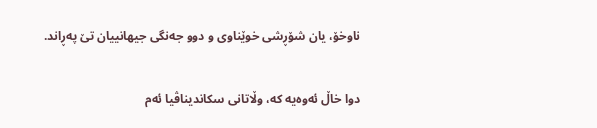ناوخۆ، یان شۆڕشی خوێناوی و دوو جەنگی جیهانییان تێ پەڕاند.

دوا خاڵ ئەوەیە کە، وڵاتانی سکاندیناڤیا ئەم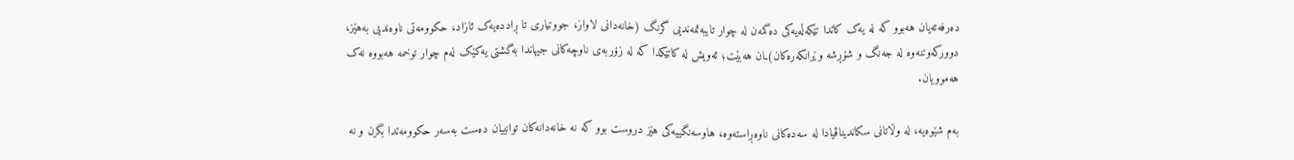دەرفەتەیان هەبوو کە لە یەک کاتدا تێکەڵەیەکی دەگمەن لە چوار تایبەتمەندیی گرنگ (خانەدانی لاواز، جووتیاری تا ڕاددەیەک ئازاد، حکوومەتی ناوەندیی بەهێز، دوورکەوتنەوە لە جەنگ و شۆڕشە وێرانکەرەکان)ـان هەبێت؛ ئەویش لە کاتێکدا کە لە زۆربەی ناوچەکانی جیهاندا بەگشتی یەکێک لەم چوار توخمە هەبووە نەک هەموویان.

بەم شێوەیە، لە وڵاتانی سکاندیناڤیادا لە سەدەکانی ناوەڕاستەوە، هاوسەنگییەکی هێز دروست بوو کە نە خانەدانەکان توانییان دەست بەسەر حکوومەتدا بگرن و نە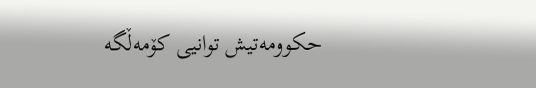حکوومەتیش توانیی کۆمەڵگه‌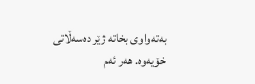بەتەواوی بخاتە ژێر دەسەڵاتی خۆیەوە. هەر ئەم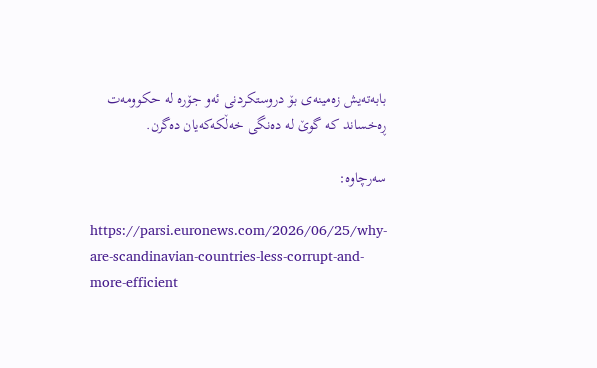بابەتەیش زەمینەی بۆ دروستکردنی ئەو جۆرە لە حکوومەت ڕەخساند کە گوێ لە دەنگی خەڵکەکەیان دەگرن.

سەرچاوە:

https://parsi.euronews.com/2026/06/25/why-are-scandinavian-countries-less-corrupt-and-more-efficient